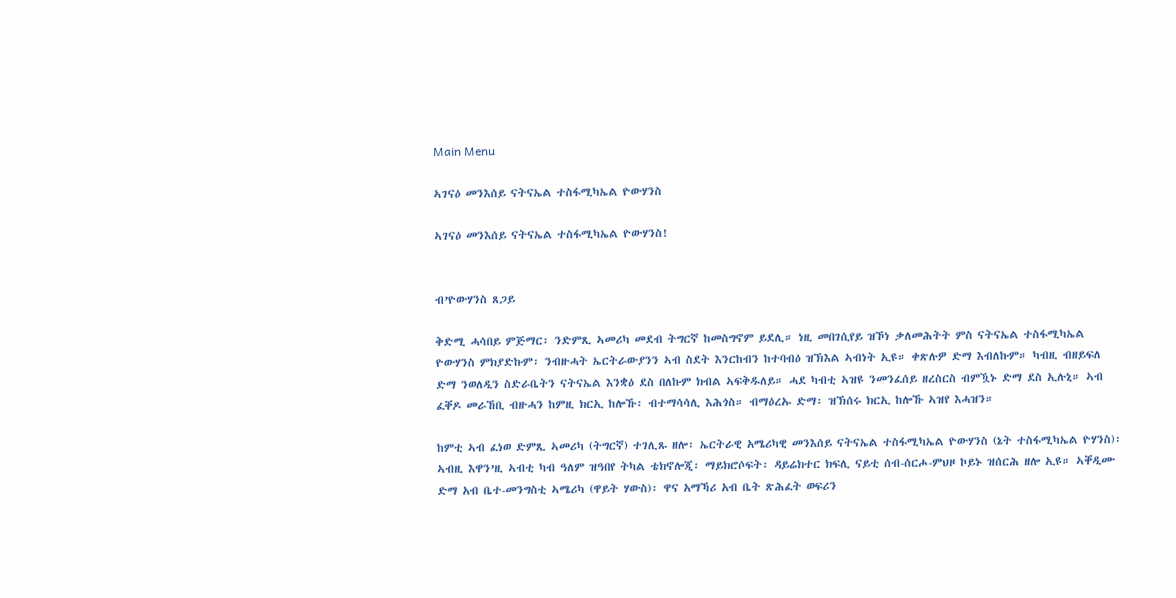Main Menu

ኣገናዕ መንእሰይ ናትናኤል ተስፋሚካኤል ዮውሃንስ

ኣገናዕ መንእሰይ ናትናኤል ተስፋሚካኤል ዮውሃንስ!


ብ’ዮውሃንስ ጸጋይ

ቅድሚ ሓሳበይ ምጅማር፡ ንድምጺ ኣመሪካ መደብ ትግርኛ ከመስግኖም ይደሊ። ነዚ መበገሲየይ ዝኾነ ቃለመሕትት ምስ ናትናኤል ተስፋሚካኤል ዮውሃንስ ምክያድኩም፡ ንብዙሓት ኤርትራውያንን ኣብ ስደት እንርከብን ከተባብዕ ዝኽእል ኣብነት ኢዩ። ቀጽሉዎ ድማ እብለኩም። ካብዚ ብዘይፍለ ድማ ንወለዲን ስድራቤትን ናትናኤል እንቋዕ ደስ በለኩም ክብል ኣፍቅዱለይ። ሓደ ካብቲ ኣዝዩ ንመንፈሰይ ዘረስርስ ብምዃኑ ድማ ደስ ኢሉኒ። ኣብ ፈቐዶ መራኸቢ ብዙሓን ከምዚ ክርኢ ከሎኹ፡ ብተማሳሳሊ እሕጎስ። ብማዕረኡ ድማ፡ ዝኽሰሩ ክርኢ ከሎኹ ኣዝየ እሓዝን።

ከምቲ ኣብ ፈነወ ድምጺ ኣመሪካ (ትግርኛ) ተገሊጹ ዘሎ፡ ኤርትራዊ አሜሪካዊ መንእሰይ ናትናኤል ተስፋሚካኤል ዮውሃንስ (ኔት ተስፋሚካኤል ዮሃንስ)፡ ኣብዚ እዋን’ዚ ኣብቲ ካብ ዓለም ዝዓበየ ትካል ቴክኖሎጂ፡ ማይክሮሶፍት፡ ዳይሬክተር ክፍሊ ናይቲ ሰብ-ሰርሖ-ምህዞ ኮይኑ ዝሰርሕ ዘሎ ኢዩ። ኣቐዲሙ ድማ አብ ቤተ-መንግስቲ ኣሜሪካ (ዋይት ሃውስ)፡ ዋና አማኻሪ አብ ቤት ጽሕፈት ወፍሪን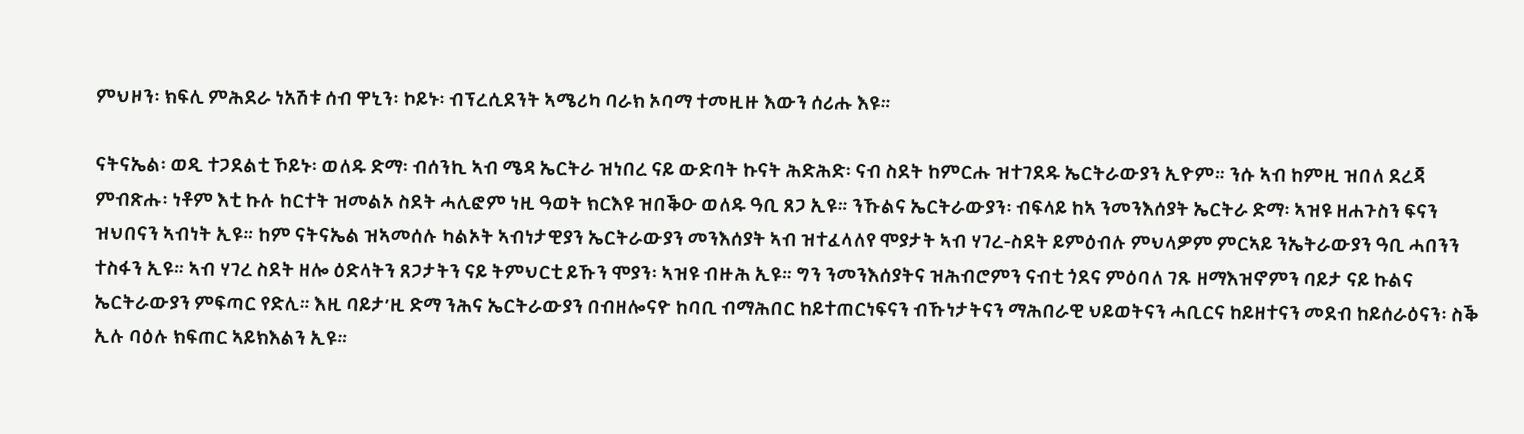ምህዞን፡ ክፍሊ ምሕደራ ነአሽቱ ሰብ ዋኒን፡ ኮይኑ፡ ብፕረሲደንት ኣሜሪካ ባራክ ኦባማ ተመዚዙ እውን ሰሪሑ እዩ።

ናትናኤል፡ ወዲ ተጋደልቲ ኾይኑ፡ ወለዱ ድማ፡ ብሰንኪ ኣብ ሜዳ ኤርትራ ዝነበረ ናይ ውድባት ኩናት ሕድሕድ፡ ናብ ስደት ከምርሑ ዝተገደዱ ኤርትራውያን ኢዮም። ንሱ ኣብ ከምዚ ዝበለ ደረጃ ምብጽሑ፡ ነቶም እቲ ኩሉ ከርተት ዝመልኦ ስደት ሓሊፎም ነዚ ዓወት ክርእዩ ዝበቕዑ ወለዱ ዓቢ ጸጋ ኢዩ። ንኹልና ኤርትራውያን፡ ብፍላይ ከኣ ንመንእሰያት ኤርትራ ድማ፡ ኣዝዩ ዘሐጉስን ፍናን ዝህበናን ኣብነት ኢዩ። ከም ናትናኤል ዝኣመሰሉ ካልኦት ኣብነታዊያን ኤርትራውያን መንእሰያት ኣብ ዝተፈላለየ ሞያታት ኣብ ሃገረ-ስደት ይምዕብሉ ምህላዎም ምርኣይ ንኤትራውያን ዓቢ ሓበንን ተስፋን ኢዩ። ኣብ ሃገረ ስደት ዘሎ ዕድላትን ጸጋታትን ናይ ትምህርቲ ይኹን ሞያን፡ ኣዝዩ ብዙሕ ኢዩ። ግን ንመንእሰያትና ዝሕብሮምን ናብቲ ጎደና ምዕባለ ገጹ ዘማእዝኖምን ባይታ ናይ ኩልና ኤርትራውያን ምፍጣር የድሊ። እዚ ባይታ’ዚ ድማ ንሕና ኤርትራውያን በብዘሎናዮ ከባቢ ብማሕበር ከይተጠርነፍናን ብኹነታትናን ማሕበራዊ ህይወትናን ሓቢርና ከይዘተናን መደብ ከይሰራዕናን፡ ስቕ ኢሉ ባዕሉ ክፍጠር ኣይክእልን ኢዩ።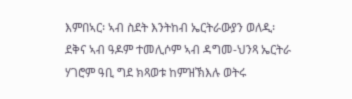እምበኣር፡ ኣብ ስደት እንትከብ ኤርትራውያን ወለዲ፡ ደቅና ኣብ ዓዶም ተመሊሶም ኣብ ዳግመ-ህንጻ ኤርትራ ሃገሮም ዓቢ ግደ ክጻወቱ ከምዝኽእሉ ወትሩ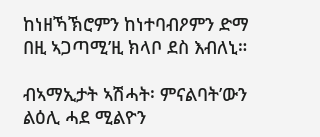ከነዘኻኽሮምን ከነተባብዖምን ድማ በዚ ኣጋጣሚ’ዚ ክላቦ ደስ እብለኒ።

ብኣማኢታት ኣሽሓት፡ ምናልባት’ውን ልዕሊ ሓደ ሚልዮን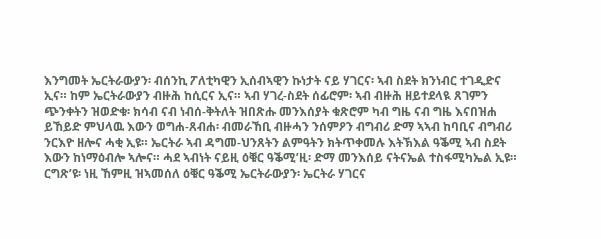እንግመት ኤርትራውያን፡ ብሰንኪ ፖለቲካዊን ኢሰብኣዊን ኩነታት ናይ ሃገርና፡ ኣብ ስደት ክንነብር ተገዲድና ኢና። ከም ኤርትራውያን ብዙሕ ከሲርና ኢና። ኣብ ሃገረ-ስደት ሰፊሮም፡ ኣብ ብዙሕ ዘይተደላዪ ጸገምን ጭንቀትን ዝወድቁ፡ ክሳብ ናብ ነብሰ-ቅትለት ዝበጽሑ መንእሰያት ቁጽሮም ካብ ግዜ ናብ ግዜ እናበዝሐ ይኸይድ ምህላዉ እውን ወግሐ-ጸብሐ፡ ብመራኸቢ ብዙሓን ንሰምዖን ብግብሪ ድማ ኣኣብ ከባቢና ብግብሪ ንርእዮ ዘሎና ሓቂ ኢዩ። ኤርትራ ኣብ ዳግመ-ህንጸትን ልምዓትን ክትጥቀመሉ እትኽእል ዓቕሚ ኣብ ስደት እውን ከነማዕብሎ ኣሎና። ሓደ ኣብነት ናይዚ ዕቑር ዓቕሚ’ዚ፡ ድማ መንእሰይ ናትናኤል ተስፋሚካኤል ኢዩ። ርግጽ’ዩ፡ ነዚ ኸምዚ ዝኣመሰለ ዕቑር ዓቕሚ ኤርትራውያን፡ ኤርትራ ሃገርና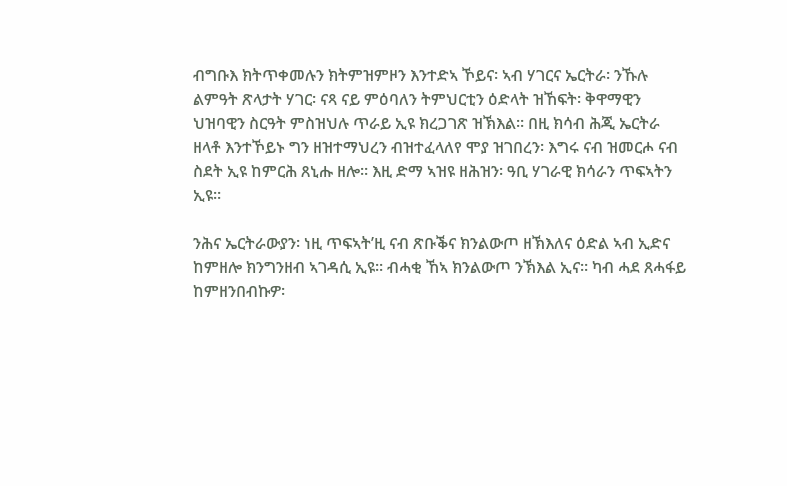ብግቡእ ክትጥቀመሉን ክትምዝምዞን እንተድኣ ኾይና፡ ኣብ ሃገርና ኤርትራ፡ ንኹሉ ልምዓት ጽላታት ሃገር፡ ናጻ ናይ ምዕባለን ትምህርቲን ዕድላት ዝኸፍት፡ ቅዋማዊን ህዝባዊን ስርዓት ምስዝህሉ ጥራይ ኢዩ ክረጋገጽ ዝኽእል። በዚ ክሳብ ሕጂ ኤርትራ ዘላቶ እንተኾይኑ ግን ዘዝተማህረን ብዝተፈላለየ ሞያ ዝገበረን፡ እግሩ ናብ ዝመርሖ ናብ ስደት ኢዩ ከምርሕ ጸኒሑ ዘሎ። እዚ ድማ ኣዝዩ ዘሕዝን፡ ዓቢ ሃገራዊ ክሳራን ጥፍኣትን ኢዩ።

ንሕና ኤርትራውያን፡ ነዚ ጥፍኣት’ዚ ናብ ጽቡቕና ክንልውጦ ዘኽእለና ዕድል ኣብ ኢድና ከምዘሎ ክንግንዘብ ኣገዳሲ ኢዩ። ብሓቂ ኸኣ ክንልውጦ ንኽእል ኢና። ካብ ሓደ ጸሓፋይ ከምዘንበብኩዎ፡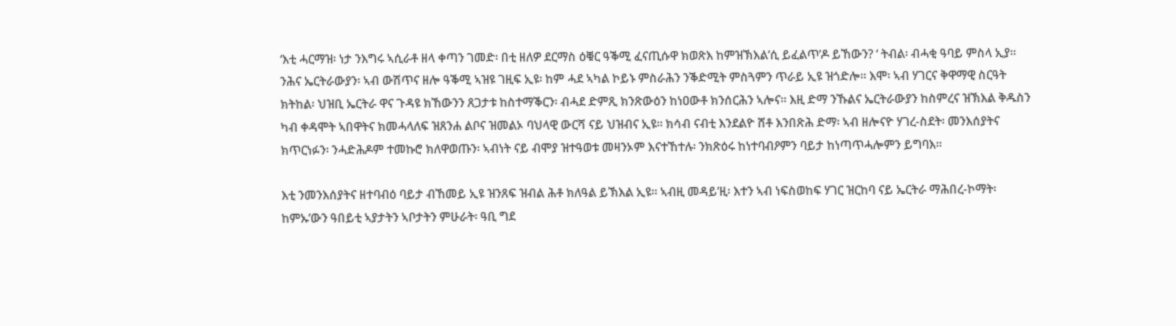‘እቲ ሓርማዝ፡ ነታ ንእግሩ ኣሲራቶ ዘላ ቀጣን ገመድ፡ በቲ ዘለዎ ደርማስ ዕቑር ዓቕሚ ፈናጢሱዋ ክወጽእ ከምዝኽእል’ሲ ይፈልጥ’ዶ ይኸውን? ‘ ትብል፡ ብሓቂ ዓባይ ምስላ ኢያ። ንሕና ኤርትራውያን፡ ኣብ ውሽጥና ዘሎ ዓቕሚ ኣዝዩ ገዚፍ ኢዩ፡ ከም ሓደ ኣካል ኮይኑ ምስራሕን ንቕድሚት ምስጓምን ጥራይ ኢዩ ዝጎድሎ። እሞ፡ ኣብ ሃገርና ቅዋማዊ ስርዓት ክትከል፡ ህዝቢ ኤርትራ ዋና ጉዳዩ ክኸውንን ጸጋታቱ ከስተማቕርን፡ ብሓደ ድምጺ ክንጽውዕን ከነዐውቶ ክንሰርሕን ኣሎና። እዚ ድማ ንኹልና ኤርትራውያን ከስምረና ዝኽእል ቅዱስን ካብ ቀዳሞት ኣበዋትና ክመሓላለፍ ዝጸንሐ ልቦና ዝመልኦ ባህላዊ ውርሻ ናይ ህዝብና ኢዩ። ክሳብ ናብቲ እንደልዮ ሸቶ እንበጽሕ ድማ፡ ኣብ ዘሎናዮ ሃገረ-ስደት፡ መንእሰያትና ክጥርነፉን፡ ንሓድሕዶም ተመኩሮ ክለዋወጡን፡ ኣብነት ናይ ብሞያ ዝተዓወቱ መዛንኦም እናተኸተሉ፡ ንክጽዕሩ ከነተባብዖምን ባይታ ከነጣጥሓሎምን ይግባእ።

እቲ ንመንእሰያትና ዘተባብዕ ባይታ ብኸመይ ኢዩ ዝንጸፍ ዝብል ሕቶ ክለዓል ይኽእል ኢዩ። ኣብዚ መዳይ’ዚ፡ እተን ኣብ ነፍስወከፍ ሃገር ዝርከባ ናይ ኤርትራ ማሕበረ-ኮማት፡ ከምኡ’ውን ዓበይቲ ኣያታትን ኣቦታትን ምሁራት፡ ዓቢ ግደ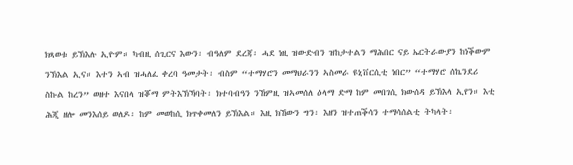ክጻወቱ ይኽእሉ ኢዮም። ካብዚ ሰጊርና እውን፡ ብዓለም ደረጃ፡ ሓደ ነዚ ዝውድብን ዝከታተልን ማሕበር ናይ ኤርትራውያን ከነቕውም ንኽእል ኢና። እተን ኣብ ዝሓለፈ ቀረባ ዓመታት፡ ብስም “ተማሃሮን መማህራንን ኣስመራ ዩኒቨርሲቲ ነበር” “ተማሃሮ ሰኬንደሪ ስኩል ከረን” ወዘተ እናበላ ዝቖማ ምትእኽኻባት፡ ክተባብዓን ንኸምዚ ዝኣመሰለ ዕላማ ድማ ከም መበገሲ ክውሰዳ ይኽእላ ኢየን። እቲ ሕጂ ዘሎ መንእሰይ ወለዶ፡ ከም መወከሲ ክጥቀመለን ይኽእል። እዚ ክኸውን ግን፡ እዘን ዝተጠቕሳን ተማሳሰልቲ ትካላት፡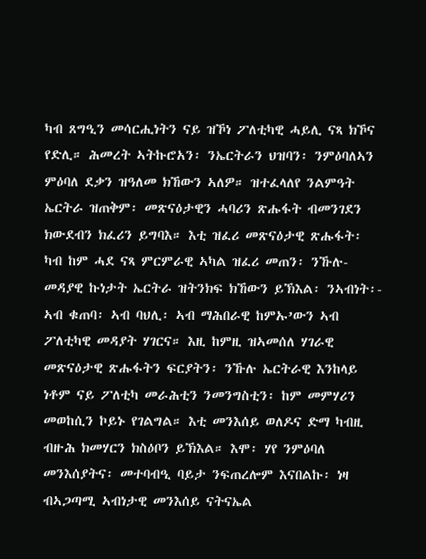ካብ ጸግዒን መሳርሒነትን ናይ ዝኾነ ፖለቲካዊ ሓይሊ ናጻ ክኾና የድሊ። ሕመረት ኣትኩሮአን፡ ንኤርትራን ህዝባን፡ ንምዕባለኣን ምዕባለ ደቃን ዝዓለመ ክኸውን ኣለዎ። ዝተፈላለየ ንልምዓት ኤርትራ ዝጠቅም፡ መጽናዕታዊን ሓባሪን ጽሑፋት ብመንገደን ክውደብን ክፈሪን ይግባእ። እቲ ዝፈሪ መጽናዕታዊ ጽሑፋት፡ ካብ ከም ሓደ ናጻ ምርምራዊ ኣካል ዝፈሪ መጠን፡ ንኹሉ-መዳያዊ ኩነታት ኤርትራ ዝትንክፍ ክኸውን ይኽእል፡ ንኣብነት፡- ኣብ ቁጠባ፡ ኣብ ባህሊ፡ ኣብ ማሕበራዊ ከምኡ’ውን ኣብ ፖለቲካዊ መዳያት ሃገርና። እዚ ከምዚ ዝኣመሰለ ሃገራዊ መጽናዕታዊ ጽሑፋትን ፍርያትን፡ ንኹሉ ኤርትራዊ እንከላይ ነቶም ናይ ፖለቲካ መራሕቲን ንመንግስቲን፡ ከም መምሃሪን መወከሲን ኮይኑ የገልግል። እቲ መንእሰይ ወለዶና ድማ ካብዚ ብዙሕ ክመሃርን ክስዕቦን ይኽእል። እሞ፡ ሃየ ንምዕባለ መንእሰያትና፡ መተባብዒ ባይታ ንፍጠረሎም እናበልኩ፡ ነዛ ብኣጋጣሚ ኣብነታዊ መንእሰይ ናትናኤል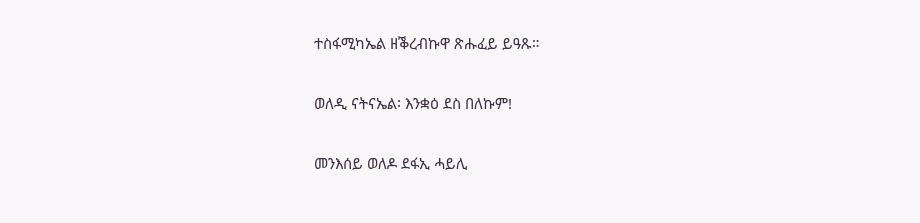ተስፋሚካኤል ዘቕረብኩዋ ጽሑፈይ ይዓጹ።

ወለዲ ናትናኤል፡ እንቋዕ ደስ በለኩም!

መንእሰይ ወለዶ ደፋኢ ሓይሊ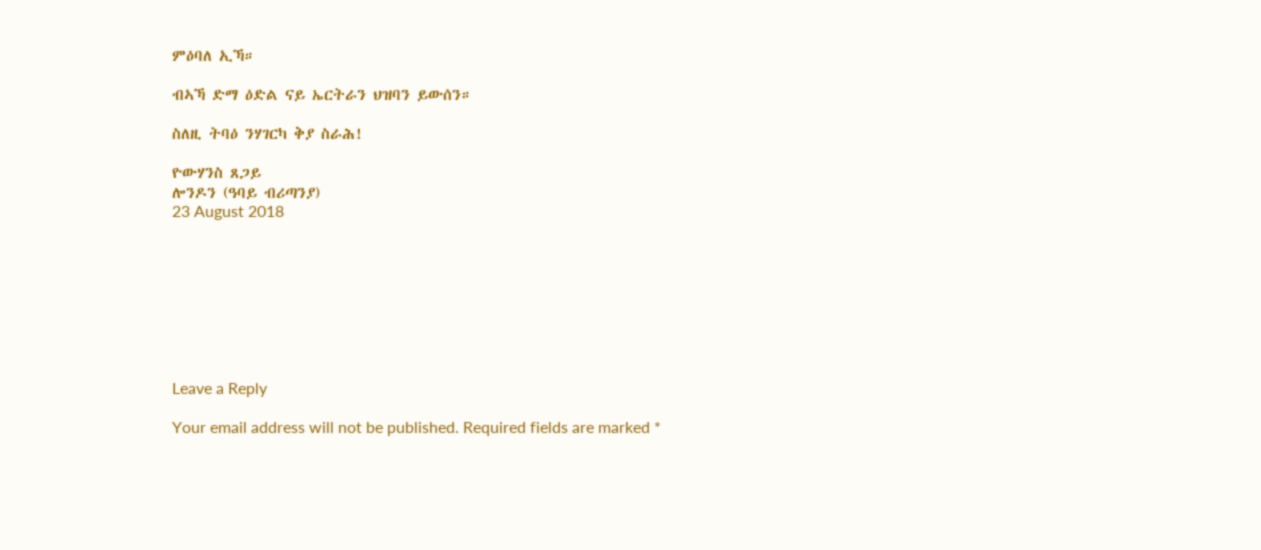ምዕባለ ኢኻ።

ብኣኻ ድማ ዕድል ናይ ኤርትራን ህዝባን ይውሰን።

ስለዚ ትባዕ ንሃገርካ ቅያ ስራሕ!

ዮውሃንስ ጸጋይ
ሎንዶን (ዓባይ ብሪጣንያ)
23 August 2018








Leave a Reply

Your email address will not be published. Required fields are marked *